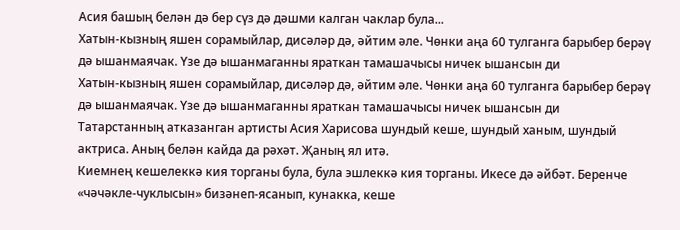Асия башың белән дә бер сүз дә дәшми калган чаклар була...
Хатын-кызның яшен сорамыйлар, дисәләр дә, әйтим әле. Чөнки аңа 60 тулганга барыбер берәү дә ышанмаячак. Үзе дә ышанмаганны яраткан тамашачысы ничек ышансын ди
Хатын-кызның яшен сорамыйлар, дисәләр дә, әйтим әле. Чөнки аңа 60 тулганга барыбер берәү дә ышанмаячак. Үзе дә ышанмаганны яраткан тамашачысы ничек ышансын ди
Татарстанның атказанган артисты Асия Харисова шундый кеше, шундый ханым, шундый актриса. Аның белән кайда да рәхәт. Җаның ял итә.
Киемнең кешелеккә кия торганы була, була эшлеккә кия торганы. Икесе дә әйбәт. Беренче «чәчәкле-чуклысын» бизәнеп-ясанып, кунакка, кеше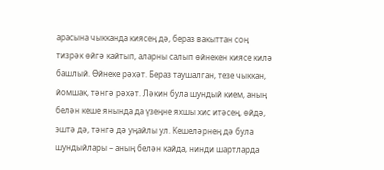арасына чыкканда киясең дә, бераз вакыттан соң тизрәк өйгә кайтып, аларны салып өйнекен киясе килә башлый. Өйнеке рәхәт. Бераз таушалган, тезе чыккан, йомшак, тәнгә рәхәт. Ләкин була шундый кием, аның белән кеше янында да үзеңне яхшы хис итәсең, өйдә, эштә дә, тәнгә дә уңайлы ул. Кешеләрнең дә була шундыйлары – аның белән кайда, нинди шартларда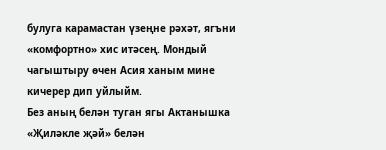булуга карамастан үзеңне рәхәт, ягъни «комфортно» хис итәсең. Мондый чагыштыру өчен Асия ханым мине кичерер дип уйлыйм.
Без аның белән туган ягы Актанышка «Җиләкле җәй» белән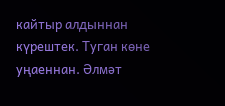кайтыр алдыннан күрештек. Туган көне уңаеннан. Әлмәт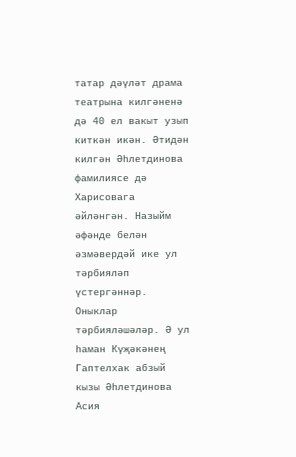татар дәүләт драма театрына килгәненә дә 40 ел вакыт узып киткән икән. Әтидән килгән Әһлетдинова фамилиясе дә Харисовага әйләнгән. Назыйм әфәнде белән әзмәвердәй ике ул тәрбияләп үстергәннәр. Оныклар тәрбияләшәләр. Ә ул һаман Күҗәкәнең Гаптелхак абзый кызы Әһлетдинова Асия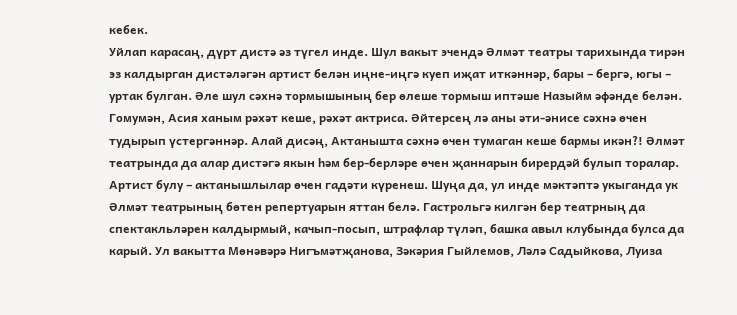кебек.
Уйлап карасаң, дүрт дистә әз түгел инде. Шул вакыт эчендә Әлмәт театры тарихында тирән эз калдырган дистәләгән артист белән иңне-иңгә куеп иҗат иткәннәр, бары – бергә, югы – уртак булган. Әле шул сәхнә тормышының бер өлеше тормыш иптәше Назыйм әфәнде белән.
Гомумән, Асия ханым рәхәт кеше, рәхәт актриса. Әйтерсең лә аны әти-әнисе сәхнә өчен тудырып үстергәннәр. Алай дисәң, Актанышта сәхнә өчен тумаган кеше бармы икән?! Әлмәт театрында да алар дистәгә якын һәм бер-берләре өчен җаннарын бирердәй булып торалар. Артист булу – актанышлылар өчен гадәти күренеш. Шуңа да, ул инде мәктәптә укыганда ук Әлмәт театрының бөтен репертуарын яттан белә. Гастрольгә килгән бер театрның да спектакльләрен калдырмый, качып-посып, штрафлар түләп, башка авыл клубында булса да карый. Ул вакытта Мөнәвәрә Нигъмәтҗанова, Зәкәрия Гыйлемов, Ләлә Садыйкова, Луиза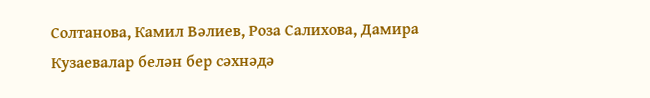Солтанова, Камил Вәлиев, Роза Салихова, Дамира Кузаевалар белән бер сәхнәдә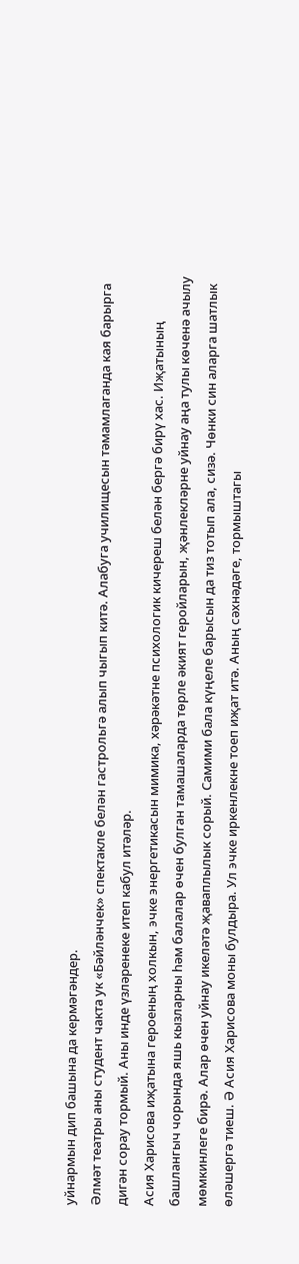уйнармын дип башына да кермәгәндер.
Әлмәт театры аны студент чакта ук «Бәйләнчек» спектакле белән гастрольгә алып чыгып китә. Алабуга училищесын тәмамлаганда кая барырга дигән сорау тормый. Аны инде үзләренеке итеп кабул итәләр.
Асия Харисова иҗатына героеның холкын, эчке энергетикасын мимика, хәрәкәтне психологик кичереш белән бергә бирү хас. Иҗатының башлангыч чорында яшь кызларны һәм балалар өчен булган тамашаларда төрле әкият геройларын, җәнлекләрне уйнау аңа тулы көченә ачылу мөмкинлеге бирә. Алар өчен уйнау икеләтә җаваплылык сорый. Самими бала күңеле барысын да тиз тотып ала, сизә. Чөнки син аларга шатлык өләшергә тиеш. Ә Асия Харисова моны булдыра. Ул эчке иркенлекне тоеп иҗат итә. Аның сәхнәдәге, тормыштагы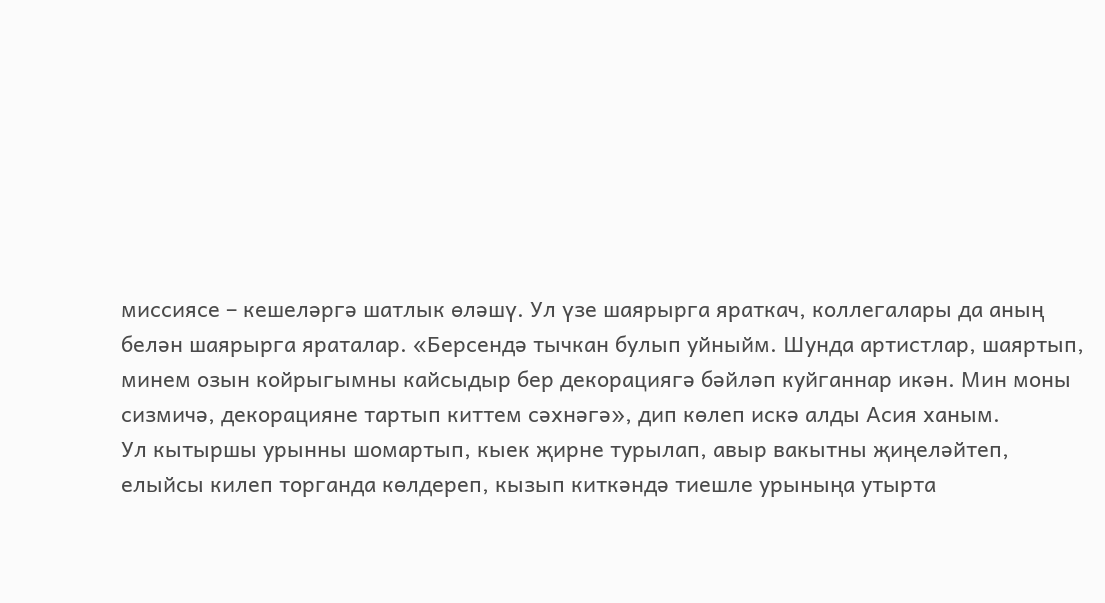миссиясе – кешеләргә шатлык өләшү. Ул үзе шаярырга яраткач, коллегалары да аның белән шаярырга яраталар. «Берсендә тычкан булып уйныйм. Шунда артистлар, шаяртып, минем озын койрыгымны кайсыдыр бер декорациягә бәйләп куйганнар икән. Мин моны сизмичә, декорацияне тартып киттем сәхнәгә», дип көлеп искә алды Асия ханым.
Ул кытыршы урынны шомартып, кыек җирне турылап, авыр вакытны җиңеләйтеп, елыйсы килеп торганда көлдереп, кызып киткәндә тиешле урыныңа утырта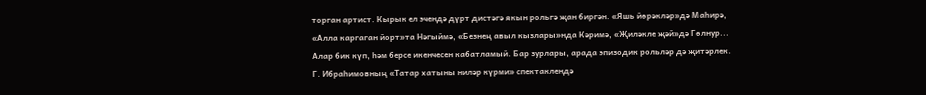торган артист. Кырык ел эчендә дүрт дистәгә якын рольгә җан биргән. «Яшь йөрәкләр»дә Маһирә, «Алла каргаган йорт»та Нәгыймә, «Безнең авыл кызлары»нда Кәримә, «Җиләкле җәй»дә Гөлнур... Алар бик күп, һәм берсе икенчесен кабатламый. Бар зурлары, арада эпизодик рольләр дә җитәрлек. Г. Ибраһимовның «Татар хатыны ниләр күрми» спектаклендә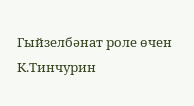Гыйзелбәнат роле өчен К.Тинчурин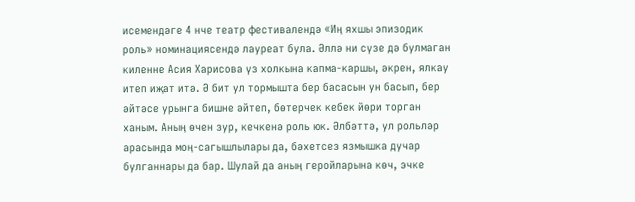исемендәге 4 нче театр фестивалендә «Иң яхшы эпизодик роль» номинациясендә лауреат була. Әллә ни сүзе дә булмаган киленне Асия Харисова үз холкына капма-каршы, әкрен, ялкау итеп иҗат итә. Ә бит ул тормышта бер басасын ун басып, бер әйтәсе урынга бишне әйтеп, бөтерчек кебек йөри торган ханым. Аның өчен зур, кечкенә роль юк. Әлбәттә, ул рольләр арасында моң-сагышлылары да, бәхетсез язмышка дучар булганнары да бар. Шулай да аның геройларына көч, эчке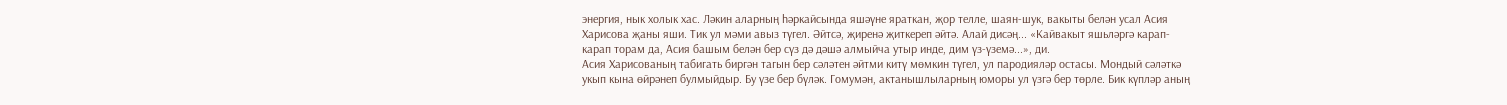энергия, нык холык хас. Ләкин аларның һәркайсында яшәүне яраткан, җор телле, шаян-шук, вакыты белән усал Асия Харисова җаны яши. Тик ул мәми авыз түгел. Әйтсә, җиренә җиткереп әйтә. Алай дисәң... «Кайвакыт яшьләргә карап-карап торам да, Асия башым белән бер сүз дә дәшә алмыйча утыр инде, дим үз-үземә...», ди.
Асия Харисованың табигать биргән тагын бер сәләтен әйтми китү мөмкин түгел, ул пародияләр остасы. Мондый сәләткә укып кына өйрәнеп булмыйдыр. Бу үзе бер бүләк. Гомумән, актанышлыларның юморы ул үзгә бер төрле. Бик күпләр аның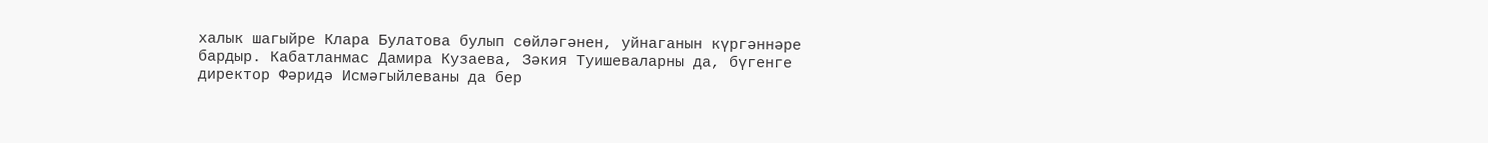халык шагыйре Клара Булатова булып сөйләгәнен, уйнаганын күргәннәре бардыр. Кабатланмас Дамира Кузаева, Зәкия Туишеваларны да, бүгенге директор Фәридә Исмәгыйлеваны да бер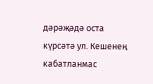дәрәҗәдә оста күрсәтә ул. Кешенең кабатланмас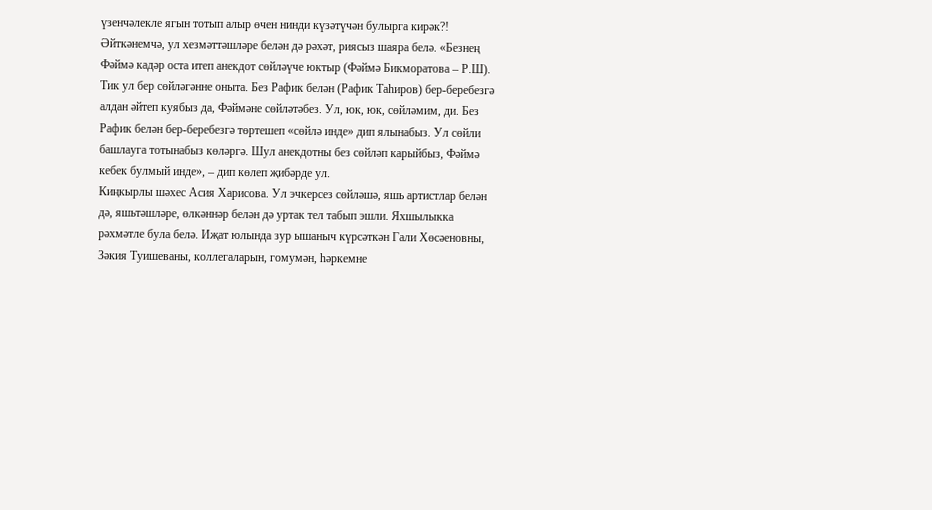үзенчәлекле ягын тотып алыр өчен нинди күзәтүчән булырга кирәк?!
Әйткәнемчә, ул хезмәттәшләре белән дә рәхәт, риясыз шаяра белә. «Безнең Фәймә кадәр оста итеп анекдот сөйләүче юктыр (Фәймә Бикморатова – Р.Ш). Тик ул бер сөйләгәнне оныта. Без Рафик белән (Рафик Таһиров) бер-беребезгә алдан әйтеп куябыз да, Фәймәне сөйләтәбез. Ул, юк, юк, сөйләмим, ди. Без Рафик белән бер-беребезгә төртешеп «сөйлә инде» дип ялынабыз. Ул сөйли башлауга тотынабыз көләргә. Шул анекдотны без сөйләп карыйбыз, Фәймә кебек булмый инде», – дип көлеп җибәрде ул.
Киңкырлы шәхес Асия Харисова. Ул эчкерсез сөйләшә, яшь артистлар белән дә, яшьтәшләре, өлкәннәр белән дә уртак тел табып эшли. Яхшылыкка рәхмәтле була белә. Иҗат юлында зур ышаныч күрсәткән Гали Хөсәеновны, Зәкия Туишеваны, коллегаларын, гомумән, һәркемне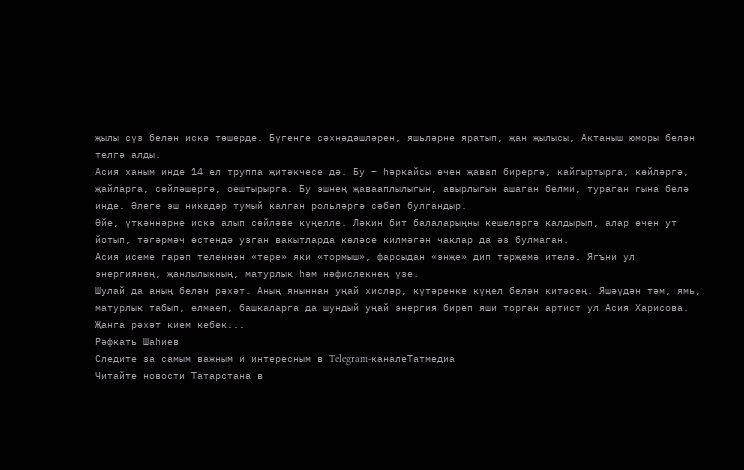җылы сүз белән искә төшерде. Бүгенге сәхнәдәшләрен, яшьләрне яратып, җан җылысы, Актаныш юморы белән телгә алды.
Асия ханым инде 14 ел труппа җитәкчесе дә. Бу – һәркайсы өчен җавап бирергә, кайгыртырга, көйләргә, җайларга, сөйләшергә, оештырырга. Бу эшнең җавааплылыгын, авырлыгын ашаган белми, тураган гына белә инде. Әлеге эш никадәр тумый калган рольләргә сәбәп булгандыр.
Әйе, үткәннәрне искә алып сөйләве күңелле. Ләкин бит балаларыңны кешеләргә калдырып, алар өчен ут йотып, тәгәрмәч өстендә узган вакытларда көләсе килмәгән чаклар да әз булмаган.
Асия исеме гарәп теленнән «тере» яки «тормыш», фарсыдан «энҗе» дип тәрҗемә ителә. Ягъни ул энергиянең, җанлылыкның, матурлык һәм нәфислекнең үзе.
Шулай да аның белән рәхәт. Аның яныннан уңай хисләр, күтәренке күңел белән китәсең. Яшәүдән тәм, ямь, матурлык табып, елмаеп, башкаларга да шундый уңай энергия биреп яши торган артист ул Асия Харисова. Җанга рәхәт кием кебек...
Рәфкать Шаһиев
Следите за самым важным и интересным в Telegram-каналеТатмедиа
Читайте новости Татарстана в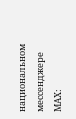национальном мессенджере MАХ: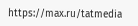https://max.ru/tatmedia